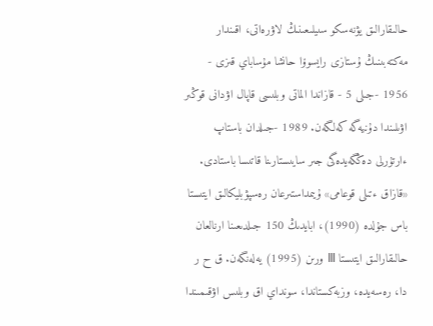حالىقارالىق يۋنەسكو سىيلىعىنىڭ لاۋرەاتى، اقىندار مەكتەبىنىڭ ۇستازى رايسوۆا حانشا مۇساباي قىزى - 1956 -جىلى 5 - قازاندا الماتى وبلىسى قاپال اۋدانى قوڭىر اۋىلىندا دۇنيەگە كەلگەن. 1989 -جىلدان باستاپ ءارتۇرلى دەڭگەيدەگى جىر سايىستارىنا قاتىسا باستادى. «قازاق ءتىلى قوعامى» ۇيىمداستىرعان رەسپۋبليكالىق ايتىستا باس جۇلدە (1990)، ابايدىڭ 150 جىلدىعىنا ارنالعان حالىقارالىق ايتىستا Ⅲ ورىن (1995) يەلەنگەن. ق ح ر دا، رەسەيدە، وزبەكستاندا، سونداي اق وبلىس اۋقىمىندا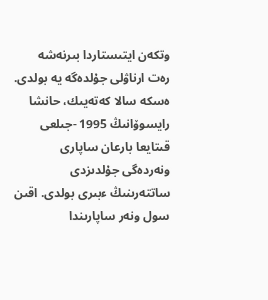وتكەن ايتىستاردا بىرنەشە رەت ارناۋلى جۇلدەگە يە بولدى.
ەسكە سالا كەتەيىك، حانشا رايسوۆانىڭ 1995 -جىلعى قىتايعا بارعان ساپارى ونەردەگى جۇلدىزدى ساتتەرىنىڭ ءبىرى بولدى. اقىن سول ونەر ساپارىندا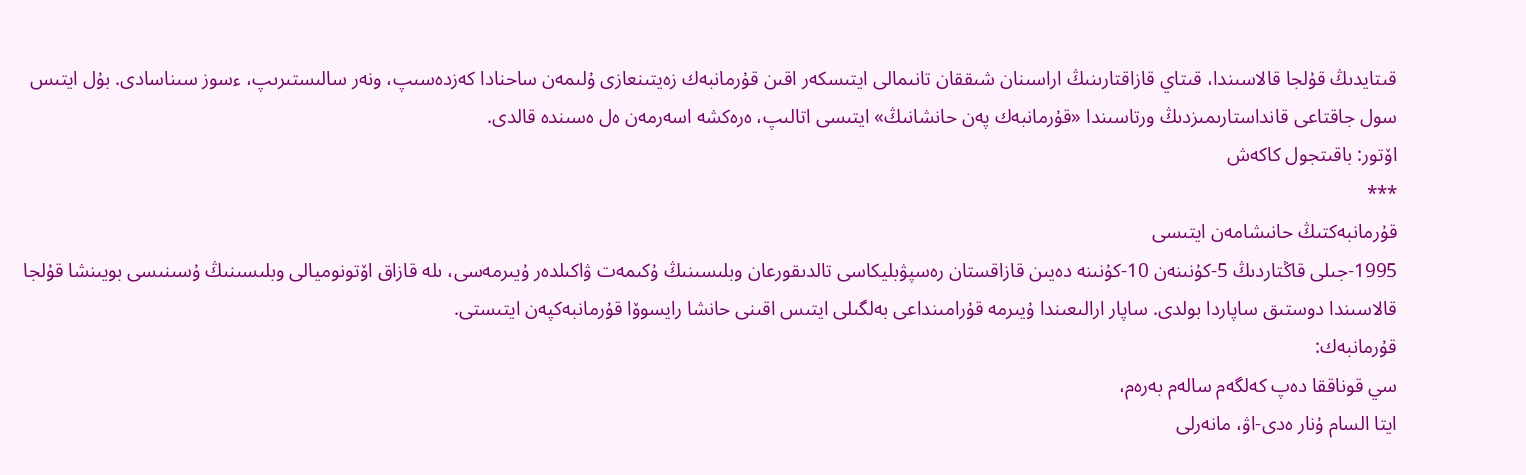قىتايدىڭ قۇلجا قالاسىندا، قىتاي قازاقتارىنىڭ اراسىنان شىققان تانىمالى ايتىسكەر اقىن قۇرمانبەك زەيتىنعازى ۇلىمەن ساحنادا كەزدەسىپ، ونەر سالىستىرىپ، ءسوز سىناسادى. بۇل ايتىس سول جاقتاعى قانداستارىمىزدىڭ ورتاسىندا «قۇرمانبەك پەن حانشانىڭ» ايتىسى اتالىپ، ەرەكشە اسەرمەن ەل ەسىندە قالدى.
اۆتور: باقىتجول كاكەش
***
قۇرمانبەكتىڭ حانىشامەن ايتىسى
1995-جىلى قاڭتاردىڭ 5-كۇنىنەن 10-كۇنىنە دەيىن قازاقستان رەسپۋبليكاسى تالدىقورعان وبلىسىنىڭ ۇكىمەت ۋاكىلدەر ۇيىرمەسى، ىلە قازاق اۆتونوميالى وبلىسىنىڭ ۇسىنىسى بويىنشا قۇلجا قالاسىندا دوستىق ساپاردا بولدى. ساپار ارالىعىندا ۇيىرمە قۇرامىنداعى بەلگىلى ايتىس اقىنى حانشا رايسوۆا قۇرمانبەكپەن ايتىستى.
قۇرمانبەك:
سي قوناققا دەپ كەلگەم سالەم بەرەم،
ايتا السام ۇنار ەدى-اۋ، مانەرلى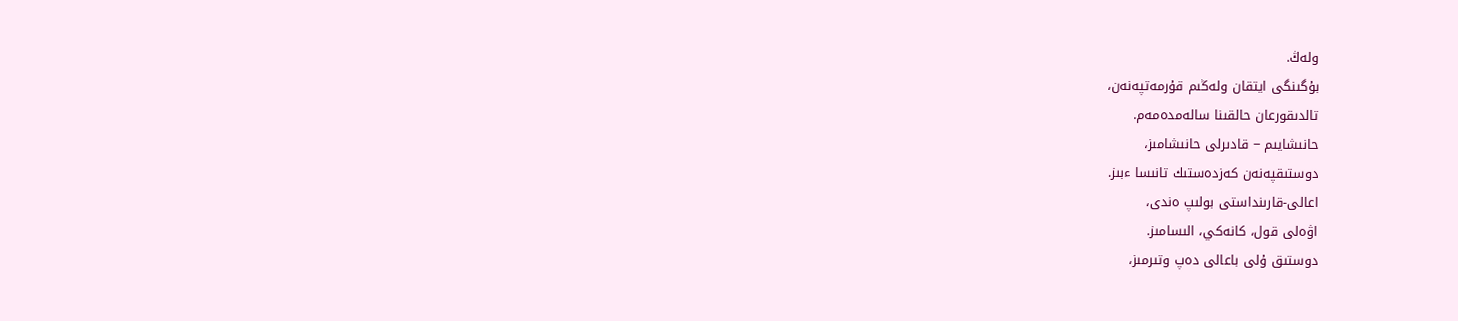ولەڭ.
بۇگىنگى ايتقان ولەڭىم قۇرمەتپەنەن،
تالدىقورعان حالقىنا سالەمدەمەم.
حانىشايىم − قادىرلى حانىشامىز،
دوستىقپەنەن كەزدەستىك تانىسا ءبىز.
اعالى-قارىنداستى بولىپ ەندى،
اۋەلى قول، كانەكي، الىسامىز.
دوستىق ۇلى باعالى دەپ وتىرمىز،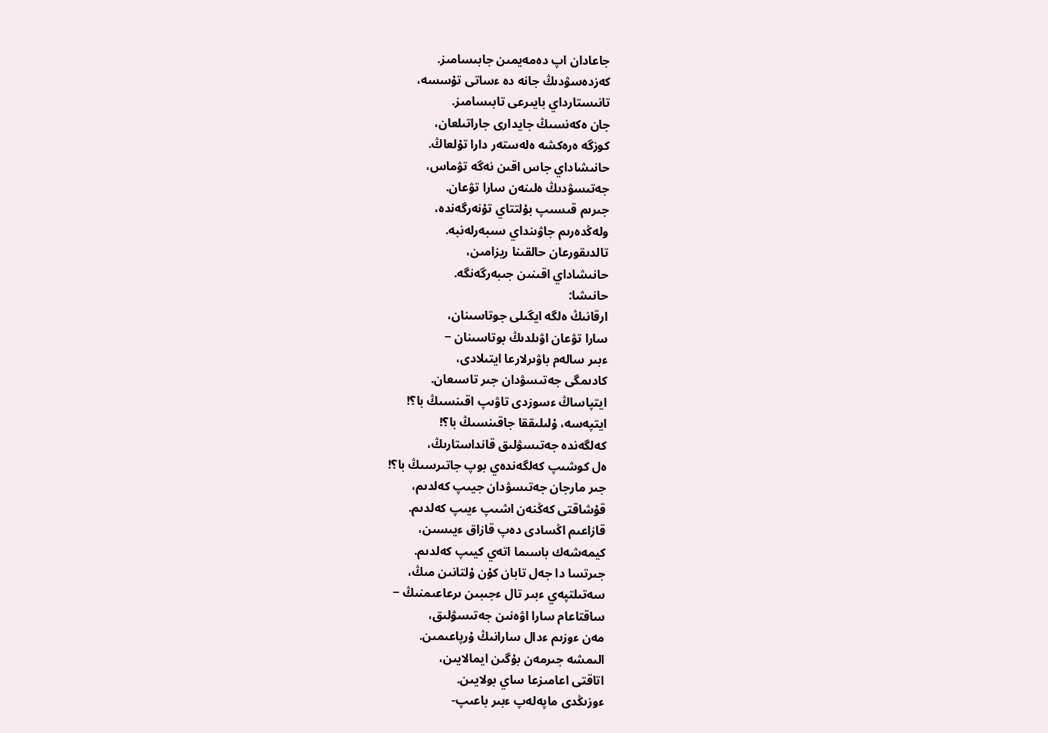جاعادان اپ دەمەيمىن جابىسامىز.
كەزدەسۋدىڭ جانە دە ءساتى تۇسسە،
تانىستارداي بايىرعى تابىسامىز.
جان ەكەنسىڭ جايدارى جاراتىلعان،
كوزگە ەرەكشە ەلەستەر دارا تۇلعاڭ.
حانىشاداي جاس اقىن نەگە تۋماس،
جەتىسۋدىڭ ەلىنەن سارا تۋعان.
جىرىم قىسىپ بۇلتتاي تۇنەرگەندە،
ولەڭدەرىم جاۋىنداي سىبەرلەنبە.
تالدىقورعان حالقىنا ريزامىن،
حانىشاداي اقىنىن جىبەرگەنگە.
حانىشا:
ارقانىڭ ەلگە ايگىلى جوتاسىنان،
سارا تۋعان اۋىلدىڭ بوتاسىنان −
ءبىر سالەم باۋىرلارعا ايتىلادى،
كادىمگى جەتىسۋدان جىر تاسىعان.
ايتپاساڭ ءسوزدى تاۋىپ اقىنسىڭ با؟!
ايتپەسە، ۇلىلىققا جاقىنسىڭ با؟!
كەلگەندە جەتىسۋلىق قانداستارىڭ،
ەل كوشىپ كەلگەندەي بوپ جاتىرسىڭ با؟!
جىر مارجان جەتىسۋدان جيىپ كەلدىم،
قۇشاقتى كەڭنەن اشىپ ءيىپ كەلدىم.
قازاعىم اڭسادى دەپ قازاق ءيىسىن،
كيمەشەك باسىما اتەي كيىپ كەلدىم.
جىرتسا دا جەل تابان كۇن ۇلتانىن مىڭ،
سەتىلتپەي ءبىر تال ءجىبىن ىرعاعىمنىڭ −
ساقتاعام سارا اۋەنىن جەتىسۋلىق،
مەن ءوزىم ءدال سارانىڭ ۇرپاعىمىن.
الىمشە جىرمەن بۇگىن ايمالايىن،
اتاقتى اعامىزعا ساي بولايىن.
ءوزىڭدى ماپەلەپ ءبىر باعىپ-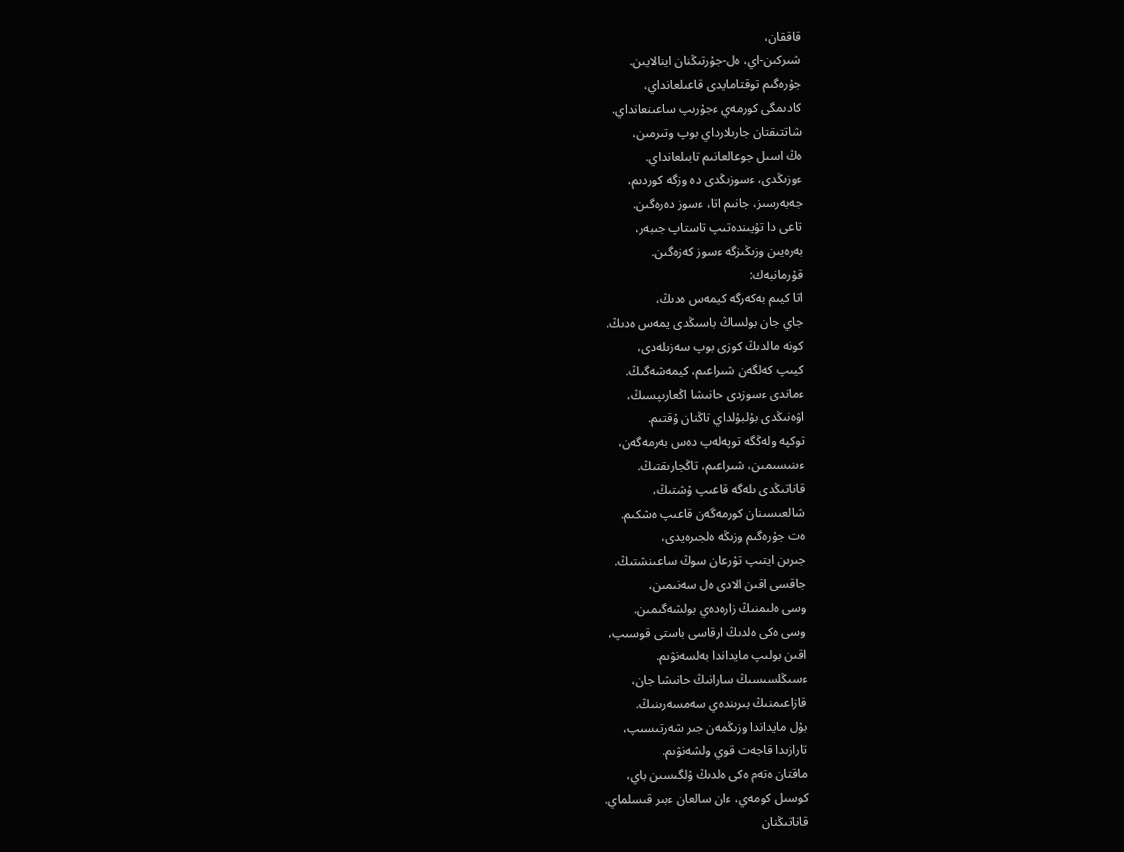قاققان،
شىركىن-اي، ەل-جۇرتىڭنان اينالايىن.
جۇرەگىم توقتامايدى قاعىلعانداي،
كادىمگى كورمەي ءجۇرىپ ساعىنعانداي.
شاتتىقتان جارىلارداي بوپ وتىرمىن،
ەڭ اسىل جوعالعانىم تابىلعانداي.
ءوزىڭدى، ءسوزىڭدى دە وزگە كوردىم،
جەبەرسىز، جانىم اتا، ءسوز دەرەگىن.
تاعى دا تۇيىندەتىپ تاستاپ جىبەر،
بەرەيىن وزىڭىزگە ءسوز كەزەگىن.
قۇرمانبەك:
اتا كيىم بەكەرگە كيمەس ەدىڭ،
جاي جان بولساڭ باسىڭدى يمەس ەدىڭ.
كونە مالدىڭ كوزى بوپ سەزىلەدى،
كيىپ كەلگەن شىراعىم، كيمەشەگىڭ.
ءماندى ءسوزدى حانىشا اڭعارىپسىڭ،
اۋەنىڭدى بۇلبۇلداي تاڭنان ۇقتىم.
توكپە ولەڭگە توپەلەپ دەس بەرمەگەن،
ءىنىسىمىن، شىراعىم، تاڭجارىقتىڭ.
قاناتىڭدى ىلەگە قاعىپ ۇشتىڭ،
شالعىسىنان كورمەگەن قاعىپ ەشكىم.
ەت جۇرەگىم وزىڭە ەلجىرەيدى،
جىرىن ايتىپ تۇرعان سوڭ ساعىنشتىڭ.
جاقسى اقىن الادى ەل سەنىمىن،
وسى ەلىمنىڭ زارەدەي بولشەگىمىن.
وسى ەكى ەلدىڭ ارقاسى باستى قوسىپ،
اقىن بولىپ مايداندا بەلسەنۋىم.
ءسىڭلسىسىڭ سارانىڭ حانىشا جان،
قازاعىمنىڭ بىرىندەي سەمسەرىنىڭ.
بۇل مايداندا وزىڭمەن جىر شەرتىسىپ،
تارازىدا قاجەت قوي ولشەنۋىم.
ماقتان ەتەم ەكى ەلدىڭ ۇلگىسىن باي،
كوسىل كومەي، ءان سالعان ءبىر قىسلماي.
قاناتىڭنان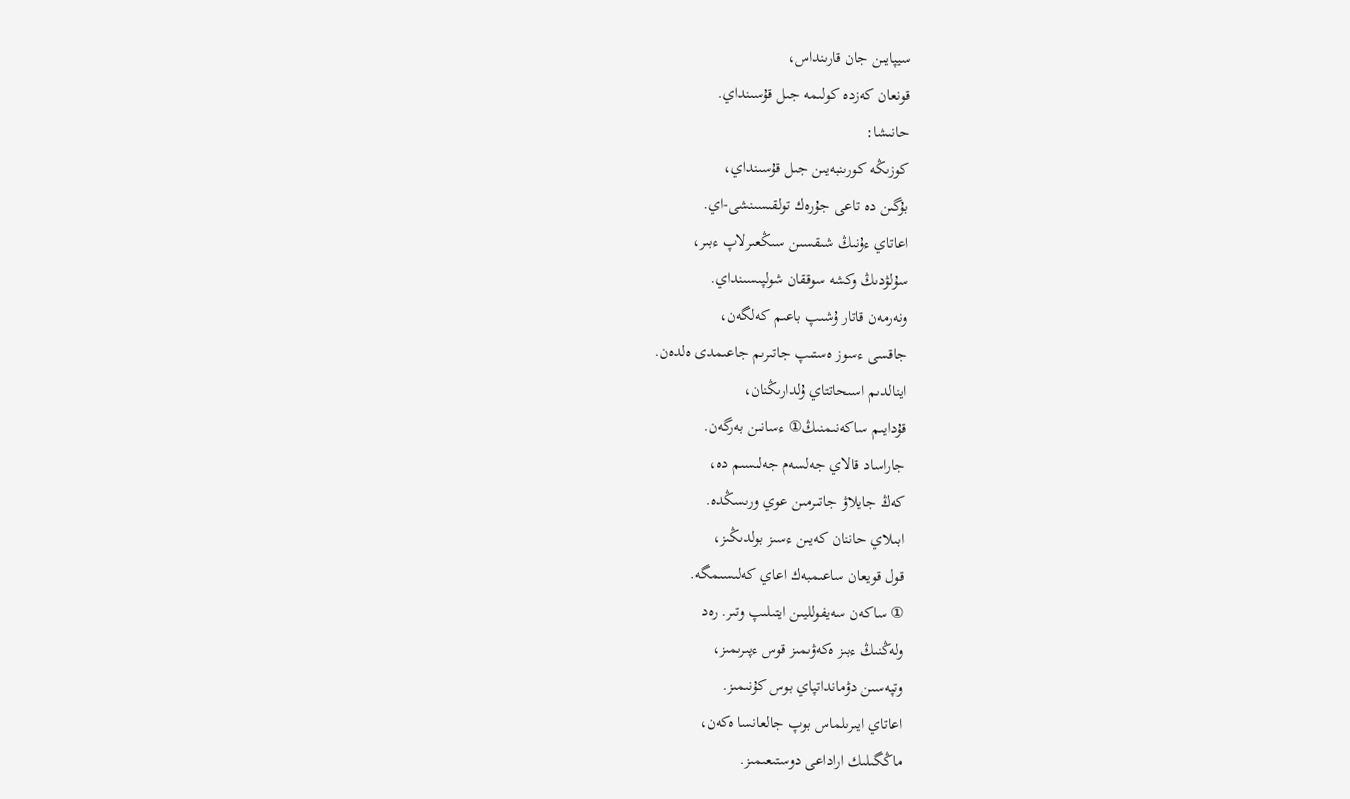سيپايىن جان قارىنداس،
قونعان كەزدە كولىمە جىل قۇسىنداي.
حانىشا:
كوزىڭە كورىنبەيىن جىل قۇسىنداي،
بۇگىن دە تاعى جۇرەك تولقىسىنشى-اي.
اعاتاي ءۇنىڭ شىقسىن سىڭعىرلاپ ءبىر،
سۇلۋدىڭ وكشە سوققان شولپىسىنداي.
ونەرمەن قاتار ۇشىپ باعىم كەلگەن،
جاقسى ءسوز ەستىپ جاتىرىم جاعىمدى ەلدەن.
اينالدىم اسىحاتتاي ۇلدارىڭنان،
قۇدايىم ساكەنىمنىڭ① ءسانىن بەرگەن.
جاراساد قالاي جەلسەم جەلىسىم دە،
كەڭ جايلاۋ جاتىرمىن عوي ورىسڭدە.
ابىلاي حاننان كەيىن ءسىز بولدىڭىز،
قول قويعان ساعىمبەك اعاي كەلىسىمگە.
① ساكەن سەيفولليىن ايتىلىپ وتىر. رەد
ولەڭنىڭ ءبىز ەكەۋىمىز قوس ءپىرىمىز،
وتپەسىن دۋمانداتپاي بوس كۇنىمىز.
اعاتاي ايىرىلماس بوپ جالعانسا ەكەن،
ماڭگىلىك اراداعى دوستىعىمىز.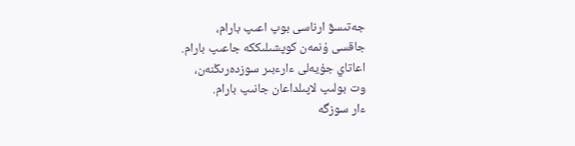جەتىسۋ ارناسى بوپ اعىپ بارام،
جاقسى ۇنمەن كوپشىلىككە جاعىپ بارام.
اعاتاي جۇيەلى ءارءبىر سوزدەرىڭنەن،
وت بولىپ لاپىلداعان جانىپ بارام.
ءار سوزگە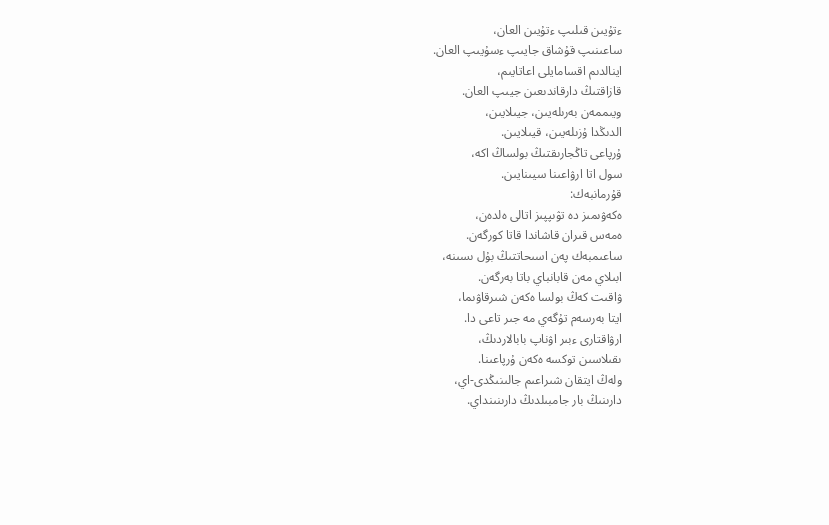ءتۇيىن قىلىپ ءتۇيىن العان،
ساعىنىپ قۇشاق جايىپ ءسۇيىپ العان.
اينالدىم اقسامايلى اعاتايىم،
قازاقتىڭ دارقاندىعىن جيىپ العان.
ويىممەن بەرىلەيىن، جيىلايىن،
الدىڭدا ۇزىلەيىن، قيىلايىن.
ۇرپاعى تاڭجارىقتىڭ بولساڭ اكە،
سول اتا ارۋاعىنا سيىنايىن.
قۇرمانبەك:
ەكەۋىمىز دە تۋىپپىز اتالى ەلدەن،
ەمەس قىران قاشاندا قاتا كورگەن.
ساعىمبەك پەن اسىحاتتىڭ بۇل ىسىنە،
ابىلاي مەن قابانباي باتا بەرگەن.
ۋاقىت كەڭ بولسا ەكەن شىرقاۋىما،
ايتا بەرسەم تۇگەي مە جىر تاعى دا.
ارۋاقتارى ءبىر اۋناپ بابالاردىڭ،
ىقىلاسىن توكسە ەكەن ۇرپاعىنا.
ولەڭ ايتقان شىراعىم جالىنىڭدى-اي،
دارىنىڭ بار جامبىلدىڭ دارىنىنداي.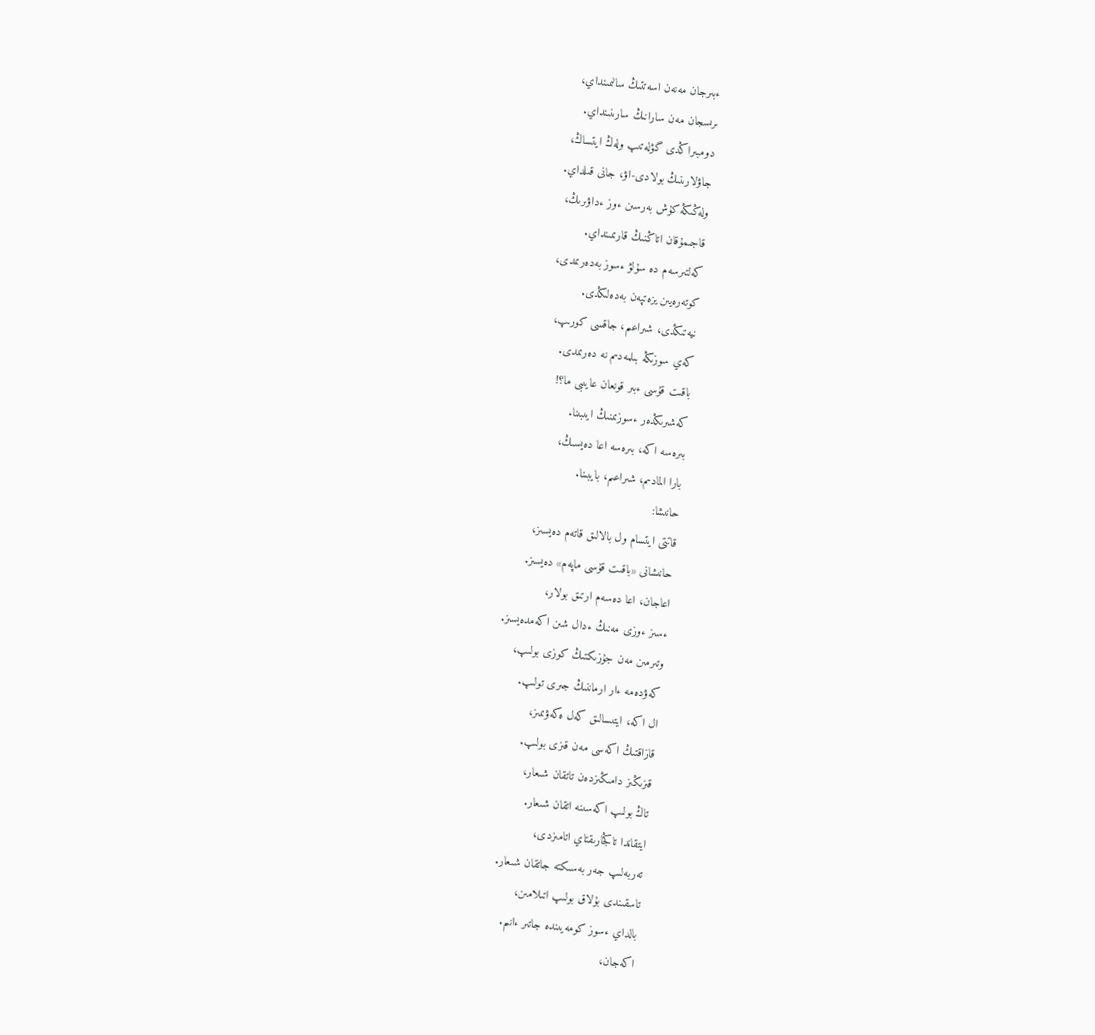ءبىرجان مەنەن اسەتتىڭ سالىمىنداي،
ىرىسجان مەن سارانىڭ سارىنىنداي.
دومبىراڭدى گۋلەتىپ ولەڭ ايتساڭ،
جاۋلارىنىڭ بولادى-اۋ، جانى قىلداي.
ولەڭىڭە كۇش بەرسىن ءوز ءداۋىرىڭ،
قاجىمۇقان اتاڭنىڭ قارىمىنداي.
كەلتىرسەم دە سۇلۋ ءسوز بەدەرىمدى،
كوتەرەيىن يزەتپەن بەدەلىڭدى.
نيەتىڭدى، شىراعىم، جاقسى كورىپ،
كەي سوزىڭە بىلمەدىم نە دەرىمدى.
باقىت قۇسى ءبىر قونعان عايىبى ما؟!
كەشىرىڭدەر ءسوزىمنىڭ ايىبىنا.
بىرەسە اكە، بىرەسە اعا دەيسىڭ،
بارا المادىم، شىراعىم، بايبىنا.
حانىشا:
قاتتى ايتسام ول بالالىق قاتەم دەيسىز،
حانىشانى «باقىت قۇسى ماپەم» دەيسىز.
اعاجان، اعا دەسەم ارتىق بولار،
ءسىز ءوزى مەنىڭ ءدال شىن اكەمدەيسىز.
وتىرمىن مەن جۇزىكتىڭ كوزى بولىپ،
كەۋدەمە ءار ارماننىڭ جىرى تولىپ.
ال اكە، ايتىسالىق كەل ەكەۋىمىز،
قازاقتىڭ اكەسى مەن قىزى بولىپ.
قىزىڭىز دامىڭىزدەن تاتقان شىعار،
تاڭ بولىپ اكەسىنە اتقان شىعار.
ايتقاندا تاڭجارىقتاي اتامىزدى،
تەربەلىپ جەر بەسىكتە جاتقان شىعار.
تاسقىندى بۇلاق بولىپ اتىلامىن،
بالداي ءسوز كومەيىندە جاتىر ءانىم.
اكەجان،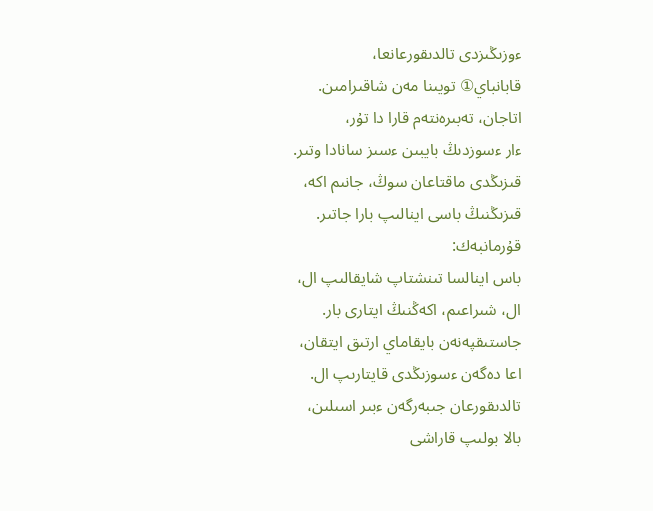ءوزىڭىزدى تالدىقورعانعا،
قابانباي① تويىنا مەن شاقىرامىن.
اتاجان، تەبىرەنتەم قارا دا تۇر،
ءار ءسوزدىڭ بايبىن ءسىز سانادا وتىر.
قىزىڭدى ماقتاعان سوڭ، جانىم اكە،
قىزىڭنىڭ باسى اينالىپ بارا جاتىر.
قۇرمانبەك:
باس اينالسا تىنشتاپ شايقالىپ ال،
ال، شىراعىم، اكەڭنىڭ ايتارى بار.
جاستىقپەنەن بايقاماي ارتىق ايتقان،
اعا دەگەن ءسوزىڭدى قايتارىپ ال.
تالدىقورعان جىبەرگەن ءبىر اسىلىن،
بالا بولىپ قاراشى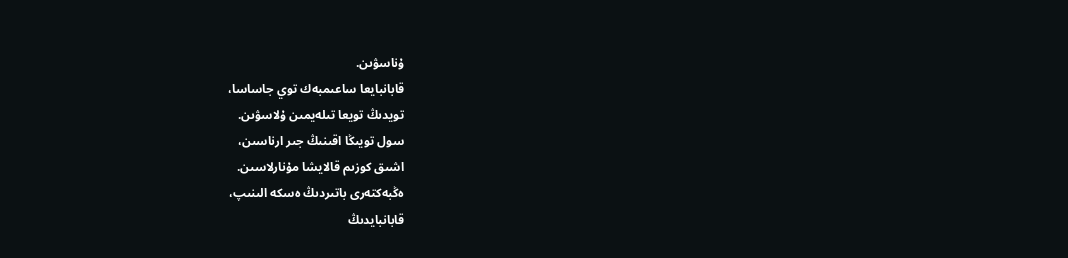ۇناسۋىن.
قابانبايعا ساعىمبەك توي جاساسا،
تويدىڭ تويعا تىلەيمىن ۇلاسۋىن.
سول تويىڭا اقىنىڭ جىر ارناسىن،
اشىق كوزىم قالايشا مۇنارلاسىن.
ەڭبەكتەرى باتىردىڭ ەسكە الىنىپ،
قابانبايدىڭ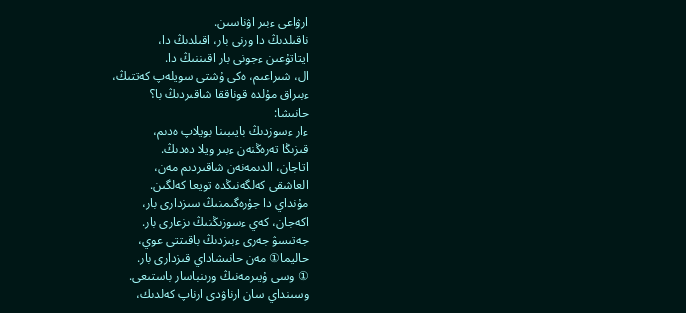ارۋاعى ءبىر اۋناسىن.
ناقىلدىڭ دا ورنى بار، اقىلدىڭ دا،
ايتاتۇعىن ءجونى بار اقىننىڭ دا.
ال، شىراعىم، ەكى ۇشتى سويلەپ كەتتىڭ،
ءبىراق مۇلدە قوناققا شاقىردىڭ با؟
حانىشا:
ءار ءسوزدىڭ بايىبىنا بويلاپ ەدىم،
قىزىڭا تەرەڭنەن ءبىر ويلا دەدىڭ.
اتاجان، الدىمەنەن شاقىردىم مەن،
العاشقى كەلگەنىڭدە تويعا كەلگىن.
مۇنداي دا جۇرەگىمنىڭ سىزدارى بار،
اكەجان، كەي ءسوزىڭنىڭ ىزعارى بار.
جەتىسۋ جەرى ءبىزدىڭ باقىتتى عوي،
حاليما① مەن حانىشاداي قىزدارى بار.
① وسى ۇيىرمەنىڭ ورىنباسار باستىعى.
وسىنداي سان ارناۋدى ارناپ كەلدىك،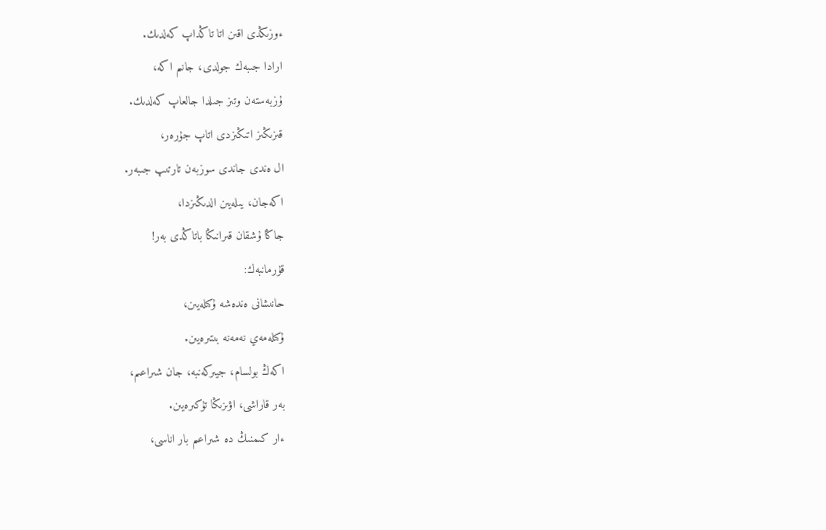ءوزىڭدى اقىن اتا تاڭداپ كەلدىك.
ارادا جىبەك جولدى، جانىم اكە،
ۇزبەستەن وتىز جىلدا جالعاپ كەلدىك.
قىزىڭىز اتىڭىزدى اتاپ جۇرەر،
ال ەندى جاندى سوزبەن تارتىپ جىبەر.
اكەجان، يىلەيىن الدىڭىزدا،
جاڭا ۇشقان قىرانىڭا باتاڭدى بەر!
قۇرمانبەك:
حانىشانى ەندەشە ۇكىلەيىن،
ۇكىلەمەي نەمەنە بىتىرەيىن.
اكەڭ بولسام، جيىركەنبە، جان شىراعىم،
بەر قاراشى، اۋىزىڭا تۇكىرەيىن.
ءار كىمنىڭ دە شىراعىم بار اناسى،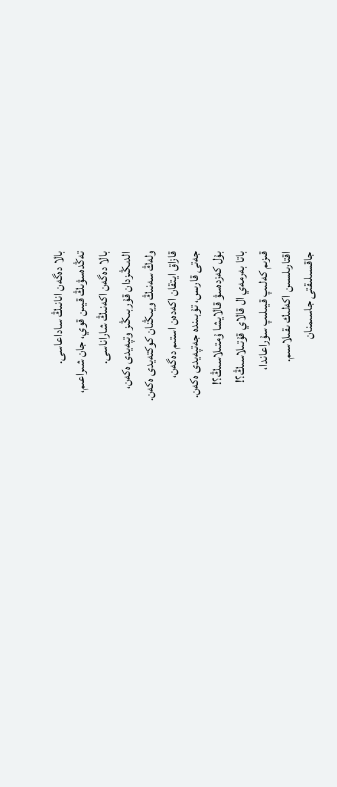بالا دەگەن انانىڭ ساداعاسى.
تەڭدەسۋىڭ قيىن قوي، جان شىراعىم،
بالا دەگەن اكەنىڭ شاراناسى.
الدىڭىزدان قۇربىڭىز وتپەيدى ەكەن،
ولەڭ سەنىڭ ويىڭنان كوكتەيدى ەكەن.
قازاق ايتقان اكەدەن استىم دەگەن،
جەتى قارىس، تۇبىندە جەتپەيدى ەكەن.
بۇل كەزدەسۋ قالايشا ۇمتىلاسىڭ؟!
باتا بەرمەي ال قالاي قۇتىلاسىڭ؟!
قىزىم كەلىپ قيىلىپ سۇراعاندا،
اقتارىلسىن اكەلىك ىقىلاسىم.
جاقسىلىقتى جاسىمنان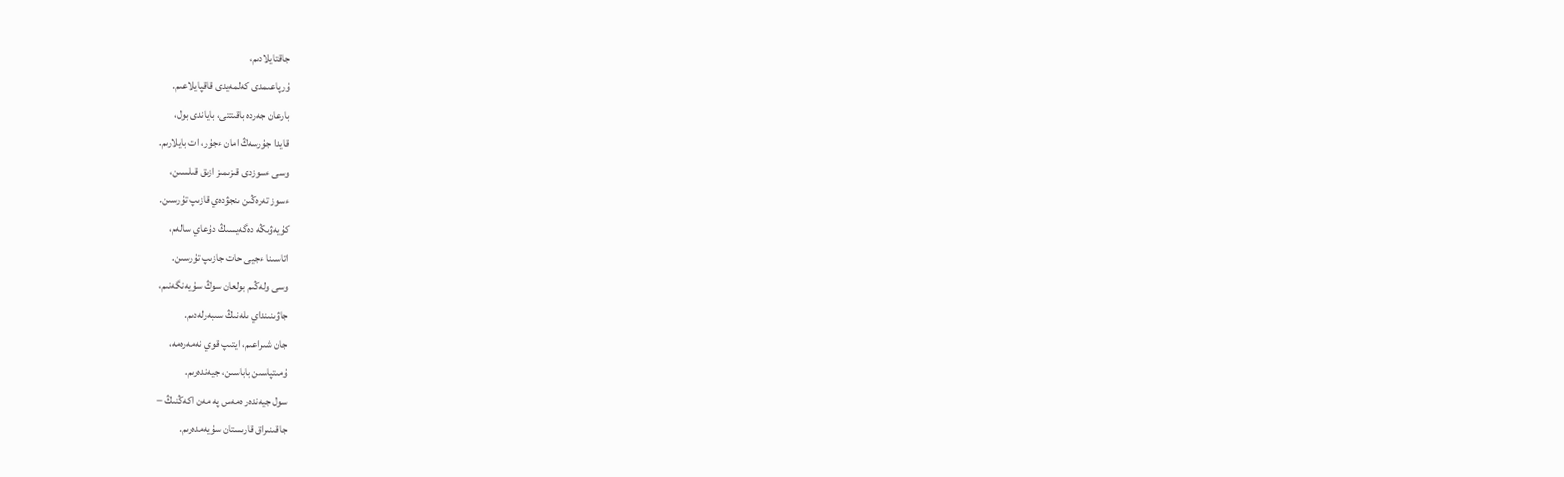جاقتايلادىم،
ۇرپاعىمدى كەلمەيدى قاقپايلاعىم.
بارعان جەردە باقىتتى، باياندى بول،
قايدا جۇرسەڭ امان ءجۇر، ات بايلارىم.
وسى ءسوزدى قىزىمىز ازىق قىلسىن،
ءسوز تەرەڭىن ىنجۋدەي قازىپ تۇرسىن.
كۇيەۋىڭە دەگەيسىڭ دۇعاي سالەم،
اتاسىنا ءجيى حات جازىپ تۇرسىن.
وسى ولەڭىم بولعان سوڭ سۇيەنگەنىم،
جاۋىنىنداي ىلەنىڭ سىبەرلەدىم.
جان شىراعىم، ايتىپ قوي نەمەرەمە،
ۇمىتپاسىن باباسىن، جيەندەرىم.
سول جيەندەر ەمەس پە مەن اكەڭنىڭ −
جاقىنىراق قارىستان سۇيەمدەرىم.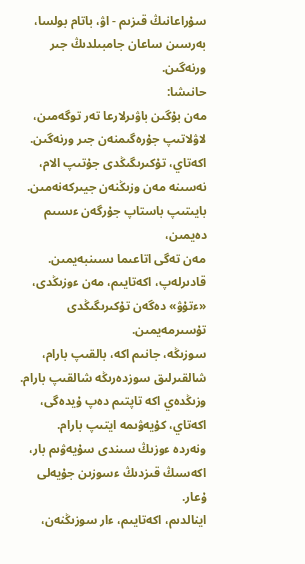سۇراعانىڭ قىزىم - اۋ، باتام بولسا،
بەرسىن ساعان جامبىلدىڭ جىر ورنەگىن.
حانىشا:
مەن بۇگىن باۋىرلارعا تەر توگەمىن،
لاۋلاتىپ جۇرەگىمنەن جىر ورنەگىن.
اكەتاي، تۇكىرىگىڭدى جۇتىپ الام،
نەسىنە مەن وزىڭنەن جيىركەنەمىن.
بايىتىپ باستاپ جۇرگەن ءىسىم دەيمىن،
مەن تەگى اتاعىما ىسىنبەيمىن.
قادىرلەپ، اكەتايىم، مەن ءوزىڭدى،
«ءتۇۋ» دەگەن تۇكىرىگىڭدى تۇسىرمەيمىن.
سوزىڭە، جانىم اكە، بالقىپ بارام،
شالقىرلىق سوزدەرىڭە شالقىپ بارام.
وزىڭدەي اكە تاپتىم دەپ ۇيدەگى،
اكەتاي، كۇيەۋىمە ايتىپ بارام.
ونەردە ءوزىڭ سىندى سۇيەۋىم بار،
اكەسىڭ قىزدىڭ ءسوزىن جۇيەلى ۇعار.
اينالدىم، اكەتايىم، ءار سوزىڭنەن،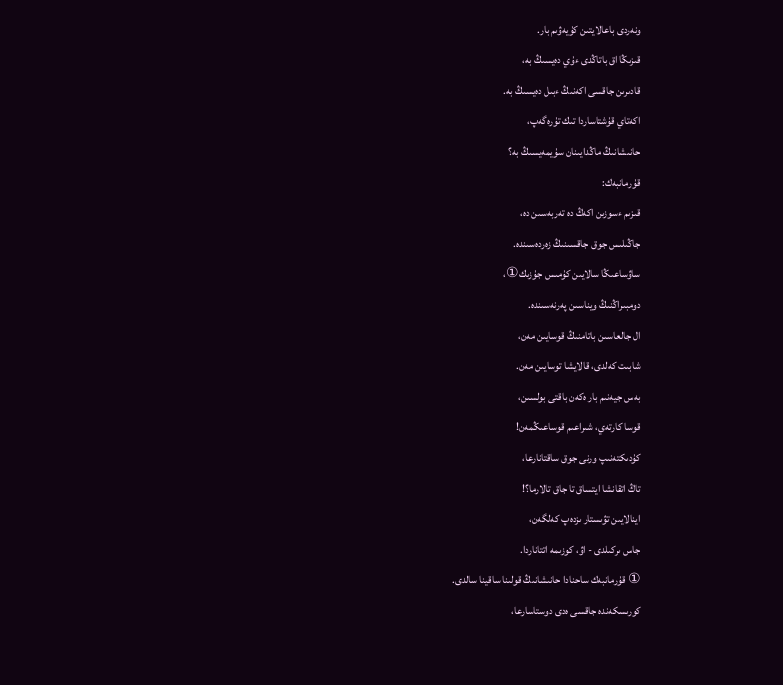ونەردى باعالايتىن كۇيەۋىم بار.
قىزىڭا اق باتاڭدى ءۇي دەيسىڭ بە،
قادىرىن جاقسى اكەنىڭ ءبىل دەيسىڭ بە.
اكەتاي قۇشتاساردا تىك تۇرەگەپ،
حانىشانىڭ ماڭدايىنان سۇيمەيسىڭ بە؟
قۇرمانبەك:
قىزىم ءسوزىن اكەڭ دە تەربەسىن دە،
جاڭىلىس جوق جاقسىنىڭ زەردەسىندە.
ساۋساعىڭا سالايىن كۇمىس جۇزىك①،
دومبىراڭنىڭ ويناسىن پەرنەسىندە.
ال جالعاسىن باتامنىڭ قوسايىن مەن،
شابىت كەلدى، قالايشا توسايىن مەن.
بەس جيەنىم بار ەكەن باقتى بولسىن،
قوسا كارتەي، شىراعىم قوساعىڭمەن!
كۇدىكتەنىپ ورنى جوق ساقتانارعا،
تاڭ اتقانشا ايتساق تا جاق تالارما؟!
اينالايىن تۋىستار ىزدەپ كەلگەن،
جاس ىركىلدى - اۋ، كوزىمە اتتاناردا.
① قۇرمانبەك ساحنادا حانىشانىڭ قولىنا ساقينا سالدى.
كورىسكەندە جاقسى ەدى دوستاسارعا،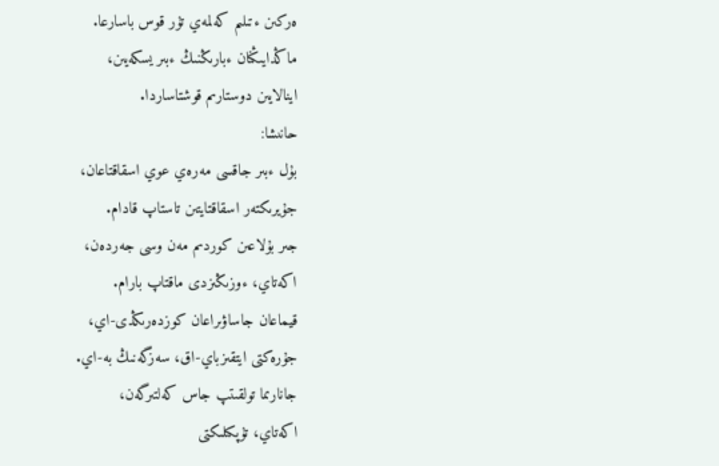ەركىن ءتىلىم كەلمەي تۇر قوس باسارعا.
ماڭدايىڭنان ءبارىڭنىڭ ءبىر يسكەيىن،
اينالايىن دوستارىم قوشتاساردا.
حانىشا:
بۇل ءبىر جاقسى مەرەي عوي اسقاقتاعان،
جۇيرىكتەر اسقاقتايتىن تاستاپ قادام.
جىر بۇلاعىن كوردىم مەن وسى جەردەن،
اكەتاي، ءوزىڭىزدى ماقتاپ بارام.
قيماعان جاساۋىراعان كوزدەرىڭدى-اي،
جۇرەكتى ايتقىزباي-اق، سەزگەنىڭ بە-اي.
جانارىما تولقىتپ جاس كەلتىرگەن،
اكەتاي، تۇپكىلىكتى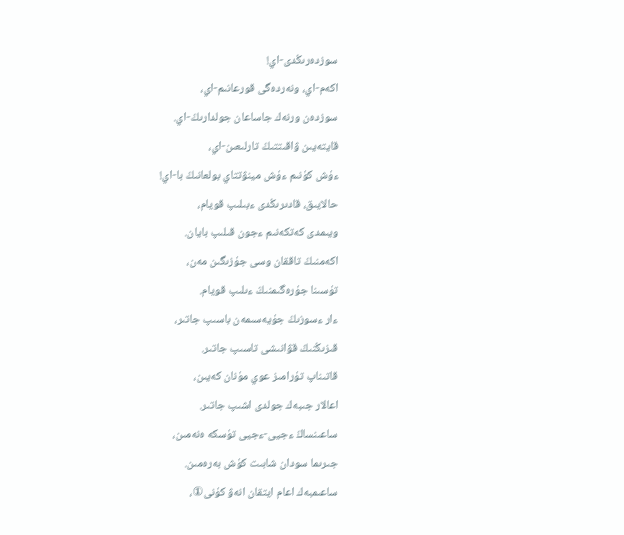سوزدەرىڭدى-اي!
اكەم-اي، ونەردەگى قورعانىم-اي،
سوزدەن ورنەك جاساعان جولدارىڭ-اي.
قايتەيىن ۋاقىتتىڭ تارلىعىن-اي،
ءۇش كۇنىم ءۇش مينۋتتاي بولعانىڭ با-اي!
حالايىق، قادىرىڭدى ءبىلىپ قويام،
ويىمدى كەتكەنىم ءجون قىلىپ بايان.
اكەمنىڭ تاققان وسى جۇزىگىن مەن،
تۇسىنا جۇرەگىمنىڭ ءىلىپ قويام.
ءار ءسوزىڭ جۇيەسىمەن باسىپ جاتىر،
قىزىڭنىڭ قۋانىشى تاسىپ جاتىر.
قاتىناپ تۇرامىز عوي مۇنان كەيىن،
اعالار جىبەك جولدى اشىپ جاتىر.
ساعىنساڭ ءجيى-ءجيى تۇسكە ەنەمىن،
جىرىما سودان شابىت كۇش بەرەمىن.
ساعىمبەك اعام ايتقان انەۋ كۇنى①،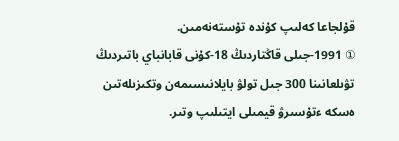قۇلجاعا كەلىپ كۇندە تۇستەنەمىن.
① 1991-جىلى قاڭتاردىڭ 18-كۇنى قابانباي باتىردىڭ تۋىلعانىنا 300 جىل تولۋ بايلانىسىمەن وتكىزىلەتىن ەسكە ءتۇسىرۋ قيمىلى ايتىلىپ وتىر.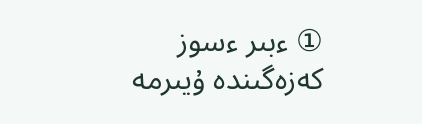① ءبىر ءسوز كەزەگىندە ۇيىرمە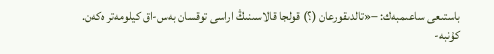باستىعى ساعىمبەك: −«تالدىقورعان (؟) قولجا قالاسىنىڭ اراسى توقسان بەس-اق كيلومەتر ەكەن. كۇنبە-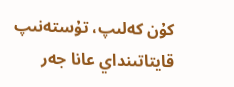كۇن كەلىپ، تۇستەنىپ قايتاتىنداي عانا جەر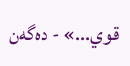قوي...» - دەگەن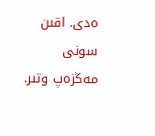ەدى. اقىن سونى مەڭزەپ وتىر.